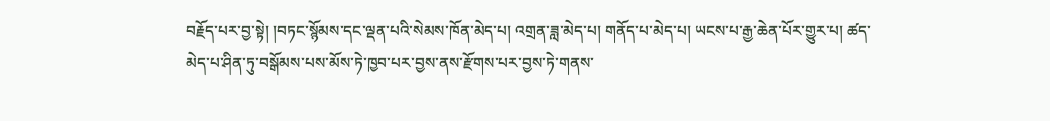བརྗོད་པར་བྱ་སྟེ། །བཏང་སྙོམས་དང་ལྡན་པའི་སེམས་ཁོན་མེད་པ། འགྲན་ཟླ་མེད་པ། གནོད་པ་མེད་པ། ཡངས་པ་རྒྱ་ཆེན་པོར་གྱུར་པ། ཚད་མེད་པ་ཤིན་ཏུ་བསྒོམས་པས་མོས་ཏེ་ཁྱབ་པར་བྱས་ནས་རྫོགས་པར་བྱས་ཏེ་གནས་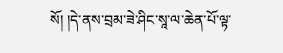སོ། །དེ་ནས་བྲམ་ཟེ་ཤིང་སཱ་ལ་ཆེན་པོ་ལྟ་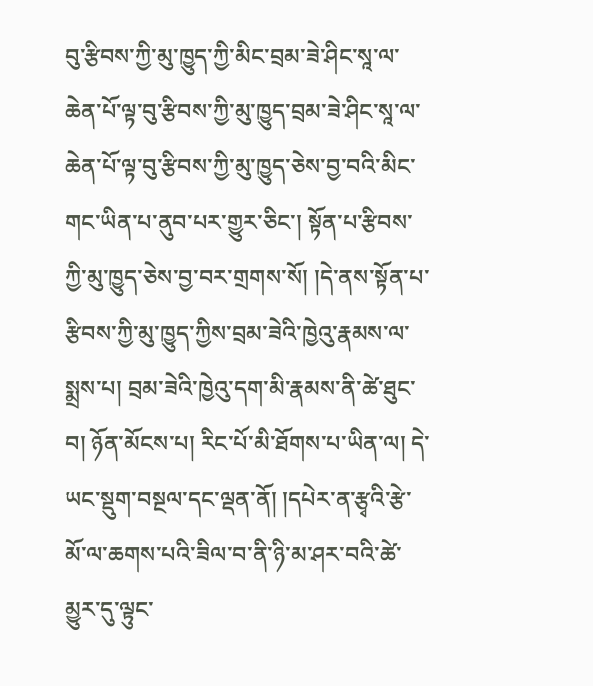བུ་རྩིབས་ཀྱི་མུ་ཁྱུད་ཀྱི་མིང་བྲམ་ཟེ་ཤིང་སཱ་ལ་ཆེན་པོ་ལྟ་བུ་རྩིབས་ཀྱི་མུ་ཁྱུད་བྲམ་ཟེ་ཤིང་སཱ་ལ་ཆེན་པོ་ལྟ་བུ་རྩིབས་ཀྱི་མུ་ཁྱུད་ཅེས་བྱ་བའི་མིང་གང་ཡིན་པ་ནུབ་པར་གྱུར་ཅིང་། སྟོན་པ་རྩིབས་ཀྱི་མུ་ཁྱུད་ཅེས་བྱ་བར་གྲགས་སོ། །དེ་ནས་སྟོན་པ་རྩིབས་ཀྱི་མུ་ཁྱུད་ཀྱིས་བྲམ་ཟེའི་ཁྱེའུ་རྣམས་ལ་སྨྲས་པ། བྲམ་ཟེའི་ཁྱེའུ་དག་མི་རྣམས་ནི་ཚེ་ཐུང་བ། ཉོན་མོངས་པ། རིང་པོ་མི་ཐོགས་པ་ཡིན་ལ། དེ་ཡང་སྡུག་བསྔལ་དང་ལྡན་ནོ། །དཔེར་ན་རྩྭའི་རྩེ་མོ་ལ་ཆགས་པའི་ཟིལ་བ་ནི་ཉི་མ་ཤར་བའི་ཚེ་མྱུར་དུ་ལྟུང་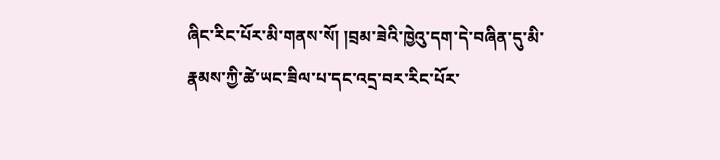ཞིང་རིང་པོར་མི་གནས་སོ། །བྲམ་ཟེའི་ཁྱེའུ་དག་དེ་བཞིན་དུ་མི་རྣམས་ཀྱི་ཚེ་ཡང་ཟིལ་པ་དང་འདྲ་བར་རིང་པོར་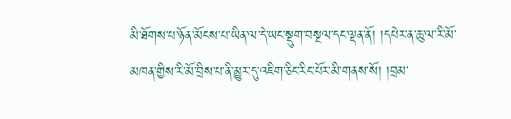མི་ཐོགས་པ་ཉོན་མོངས་པ་ཡིན་ལ་དེ་ཡང་སྡུག་བསྔལ་དང་ལྡན་ནོ། །དཔེར་ན་ཆུ་ལ་རི་མོ་མཁན་གྱིས་རི་མོ་བྲིས་པ་ནི་མྱུར་དུ་འཇིག་ཅིང་རིང་པོར་མི་གནས་སོ། །བྲམ་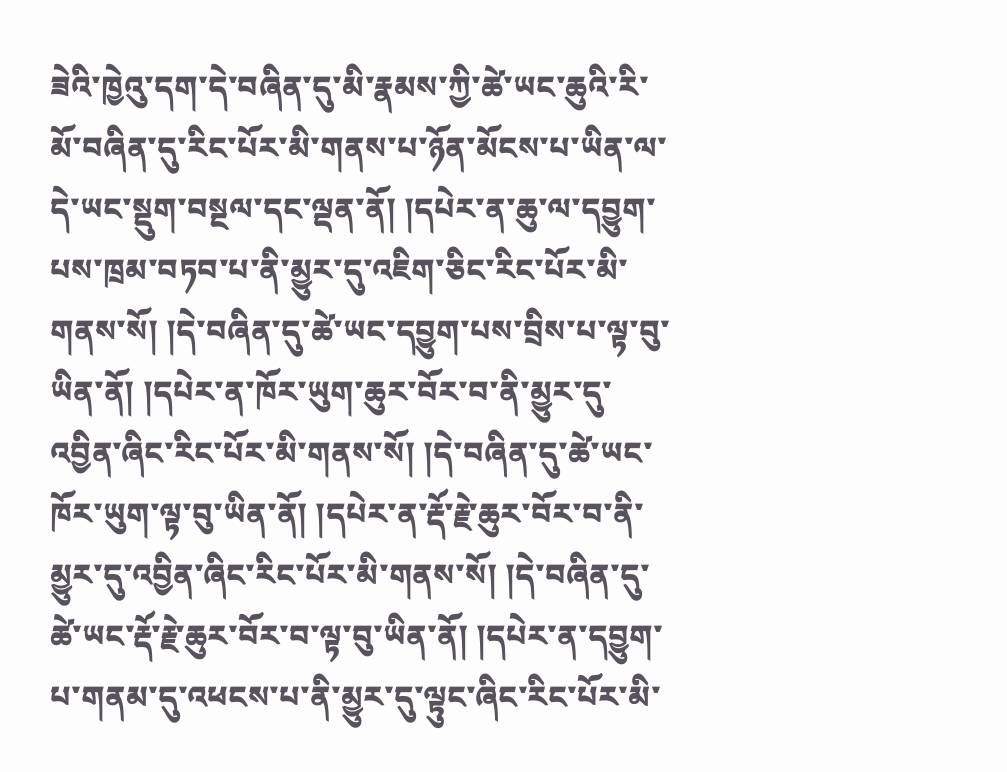ཟེའི་ཁྱེའུ་དག་དེ་བཞིན་དུ་མི་རྣམས་ཀྱི་ཚེ་ཡང་ཆུའི་རི་མོ་བཞིན་དུ་རིང་པོར་མི་གནས་པ་ཉོན་མོངས་པ་ཡིན་ལ་དེ་ཡང་སྡུག་བསྔལ་དང་ལྡན་ནོ། །དཔེར་ན་ཆུ་ལ་དབྱུག་པས་ཁྲམ་བཏབ་པ་ནི་མྱུར་དུ་འཇིག་ཅིང་རིང་པོར་མི་གནས་སོ། །དེ་བཞིན་དུ་ཚེ་ཡང་དབྱུག་པས་བྲིས་པ་ལྟ་བུ་ཡིན་ནོ། །དཔེར་ན་ཁོར་ཡུག་ཆུར་བོར་བ་ནི་མྱུར་དུ་འབྱིན་ཞིང་རིང་པོར་མི་གནས་སོ། །དེ་བཞིན་དུ་ཚེ་ཡང་ཁོར་ཡུག་ལྟ་བུ་ཡིན་ནོ། །དཔེར་ན་རྡོ་རྗེ་ཆུར་བོར་བ་ནི་མྱུར་དུ་འབྱིན་ཞིང་རིང་པོར་མི་གནས་སོ། །དེ་བཞིན་དུ་ཚེ་ཡང་རྡོ་རྗེ་ཆུར་བོར་བ་ལྟ་བུ་ཡིན་ནོ། །དཔེར་ན་དབྱུག་པ་གནམ་དུ་འཕངས་པ་ནི་མྱུར་དུ་ལྟུང་ཞིང་རིང་པོར་མི་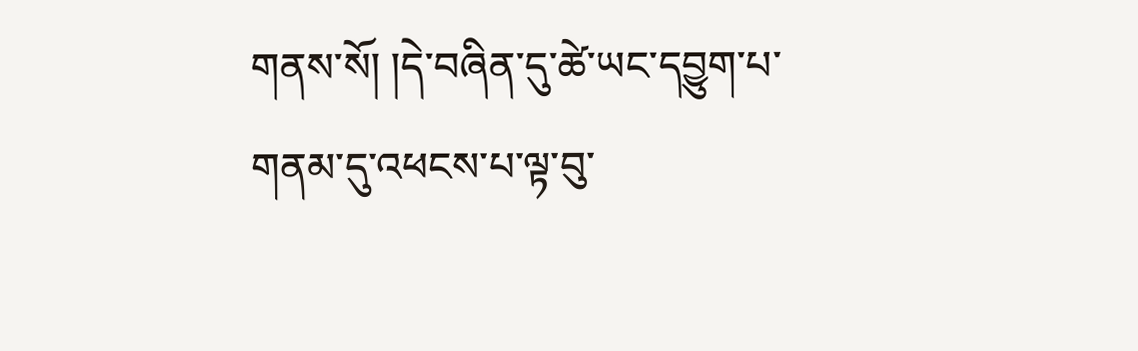གནས་སོ། །དེ་བཞིན་དུ་ཚེ་ཡང་དབྱུག་པ་གནམ་དུ་འཕངས་པ་ལྟ་བུ་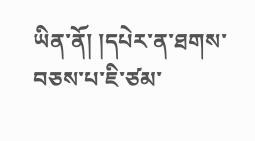ཡིན་ནོ། །དཔེར་ན་ཐགས་བཅས་པ་ཇི་ཙམ་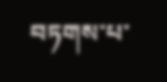བཏགས་པ་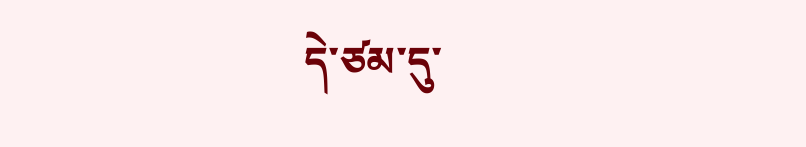དེ་ཙམ་དུ་